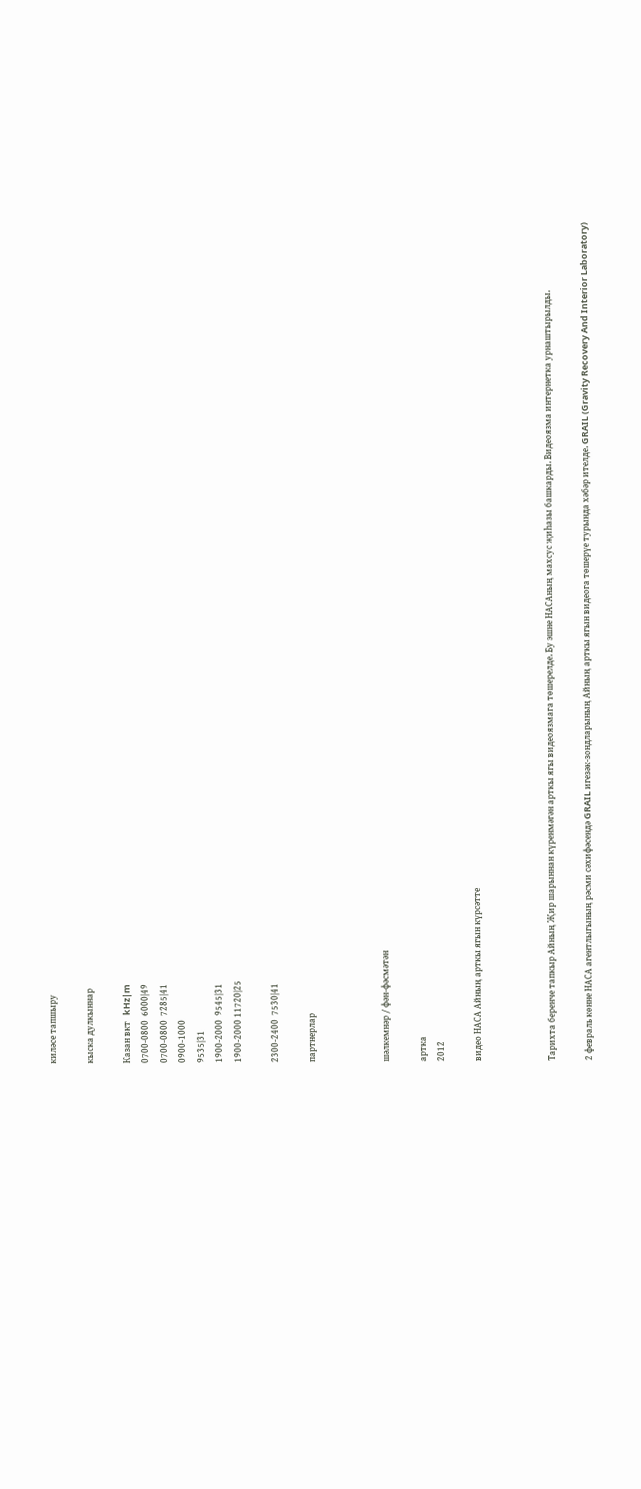киләсе тапшыру

кыска дулкыннар

Казан вкт   kHz|m
0700-0800  6000|49
0700-0800  7285|41
0900-1000
9535|31
1900-2000  9545|31
1900-2000 11720|25

2300-2400  7530|41

партнерлар



шәлкемнәр / фән-фәсмәтән

артка
2012

видео НАСА Айның арткы ягын күрсәтте



Тарихта беренче тапкыр Айның Җир шарыннан күренмәгән арткы ягы видеоязмага төшерелде. Бу эшне НАСАның махсус җиһазы башкарды. Видеоязма интернетка урнаштырылды.

2 февраль көнне НАСА агентлыгының рәсми сәхифәсендә GRAIL игезәк-зондларының Айның арткы ягын видеога төшерүе турында хәбәр ителде. GRAIL (Gravity Recovery And Interior Laboratory)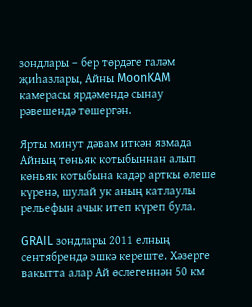зондлары – бер төрдәге галәм җиһазлары, Айны MoonKAM камерасы ярдәмендә сынау рәвешендә төшергән.

Ярты минут дәвам иткән язмада Айның төньяк котыбыннан алып көньяк котыбына кадәр арткы өлеше күренә, шулай ук аның катлаулы рельефын ачык итеп күреп була.

GRAIL зондлары 2011 елның сентябрендә эшкә кереште. Хәзерге вакытта алар Ай өслегеннән 50 км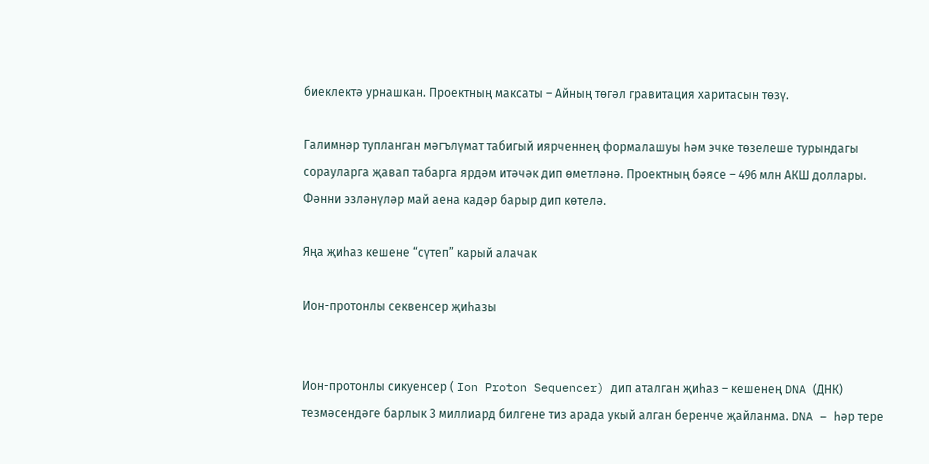биеклектә урнашкан. Проектның максаты – Айның төгәл гравитация харитасын төзү.

Галимнәр тупланган мәгълүмат табигый иярченнең формалашуы һәм эчке төзелеше турындагы сорауларга җавап табарга ярдәм итәчәк дип өметләнә. Проектның бәясе – 496 млн АКШ доллары. Фәнни эзләнүләр май аена кадәр барыр дип көтелә.

Яңа җиһаз кешене “сүтеп” карый алачак

Ион-протонлы секвенсер җиһазы


Ион-протонлы сикуенсер ( Ion Proton Sequencer) дип аталган җиһаз – кешенең DNA (ДНК) тезмәсендәге барлык 3 миллиард билгене тиз арада укый алган беренче җайланма. DNA – һәр тере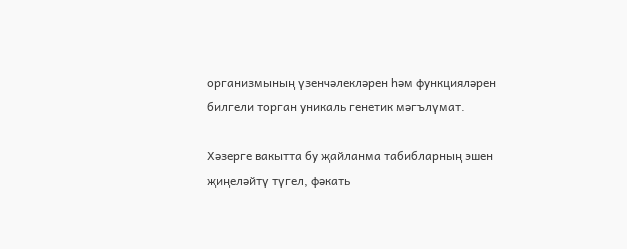организмының үзенчәлекләрен һәм функцияләрен билгели торган уникаль генетик мәгълүмат.

Хәзерге вакытта бу җайланма табибларның эшен җиңеләйтү түгел, фәкать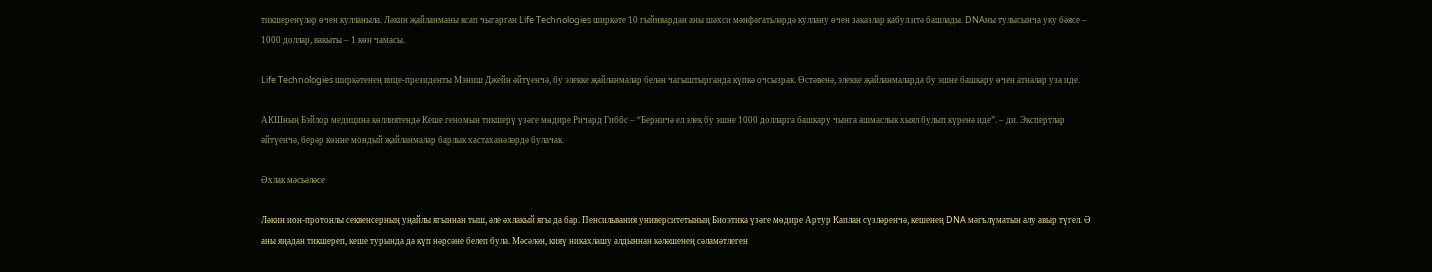тикшеренүләр өчен кулланыла. Ләкин җайланманы ясап чыгарган Life Technologies ширкәте 10 гыйнвардан аны шәхси мәнфәгатьләрдә куллану өчен заказлар кабул итә башлады. DNAны тулысынча уку бәясе – 1000 доллар, вакыты – 1 көн чамасы.

Life Technologies ширкәтенең вице-президенты Мэниш Джейн әйтүенчә, бу элекке җайланмалар белән чагыштырганда күпкә очсызрак. Өстәвенә, элекке җайланмаларда бу эшне башкару өчен атналар уза иде.

АКШның Бэйлор медицина көллиятендә Кеше геномын тикшерү үзәге мөдире Ричард Гиббс – “Берничә ел элек бу эшне 1000 долларга башкару чынга ашмаслык хыял булып күренә иде”. – ди. Экспертлар әйтүенчә, берәр көнне мондый җайланмалар барлык хастаханәләрдә булачак.

Әхлак мәсьәләсе

Ләкин ион-протонлы секвенсерның уңайлы ягыннан тыш, әле әхлакый ягы да бар. Пенсильвания университетының Биоэтика үзәге мөдире Артур Каплан сүзләренчә, кешенең DNA мәгълүматын алу авыр түгел. Ә аны яңадан тикшереп, кеше турында да күп нәрсәне белеп була. Мәсәлән, кияү никахлашу алдыннан кәләшенең сәламәтлеген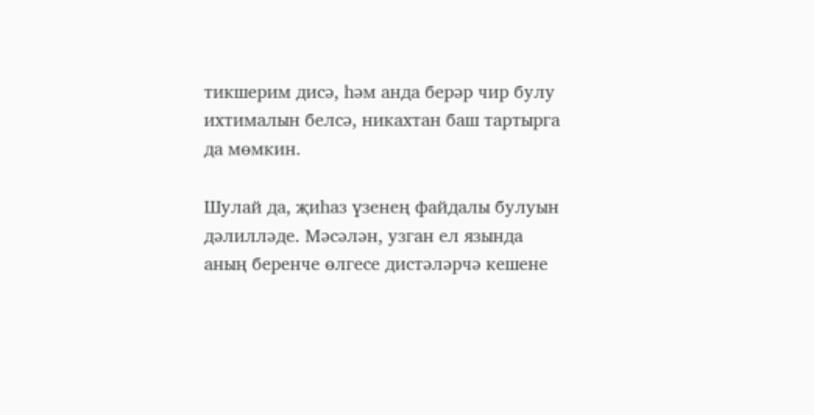тикшерим дисә, һәм анда берәр чир булу ихтималын белсә, никахтан баш тартырга да мөмкин.

Шулай да, җиһаз үзенең файдалы булуын дәлилләде. Мәсәлән, узган ел язында аның беренче өлгесе дистәләрчә кешене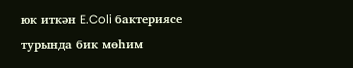юк иткән E.Coli бактериясе турында бик мөһим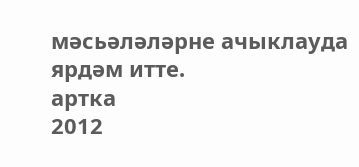мәсьәләләрне ачыклауда ярдәм итте.
артка
2012